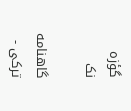گؤزه نک

گاهنامه ترکی -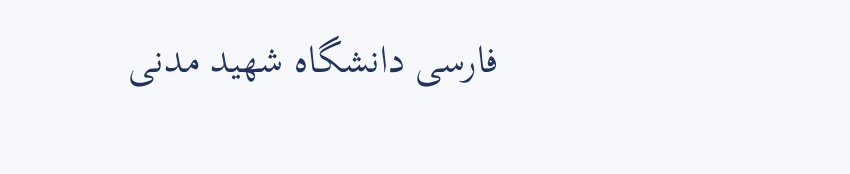فارسی دانشگاه شهید مدنی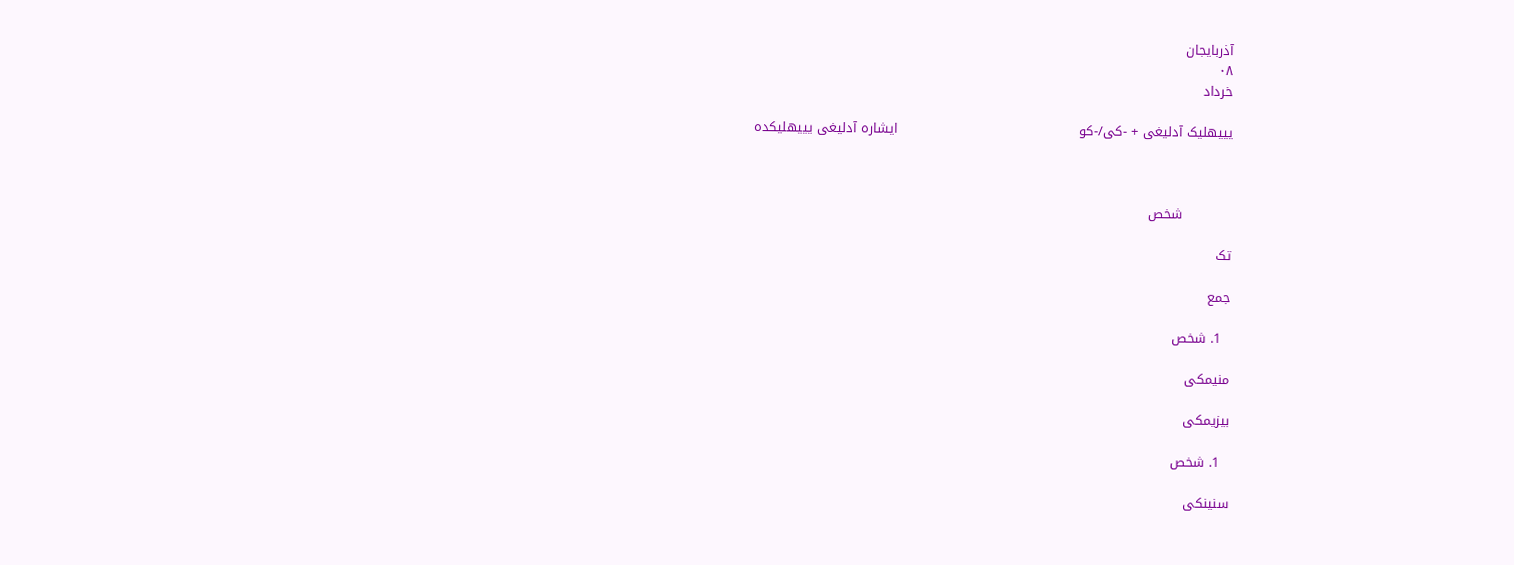آذربایجان
۰۸
خرداد

یییهلیک آدلیغی + -کی/-کو                                         ایشاره آدلیغی یییهلیکده



           شخص

تک

جمع

  1. شخص

منیمکی

بیزیمکی

  1. شخص

سنینکی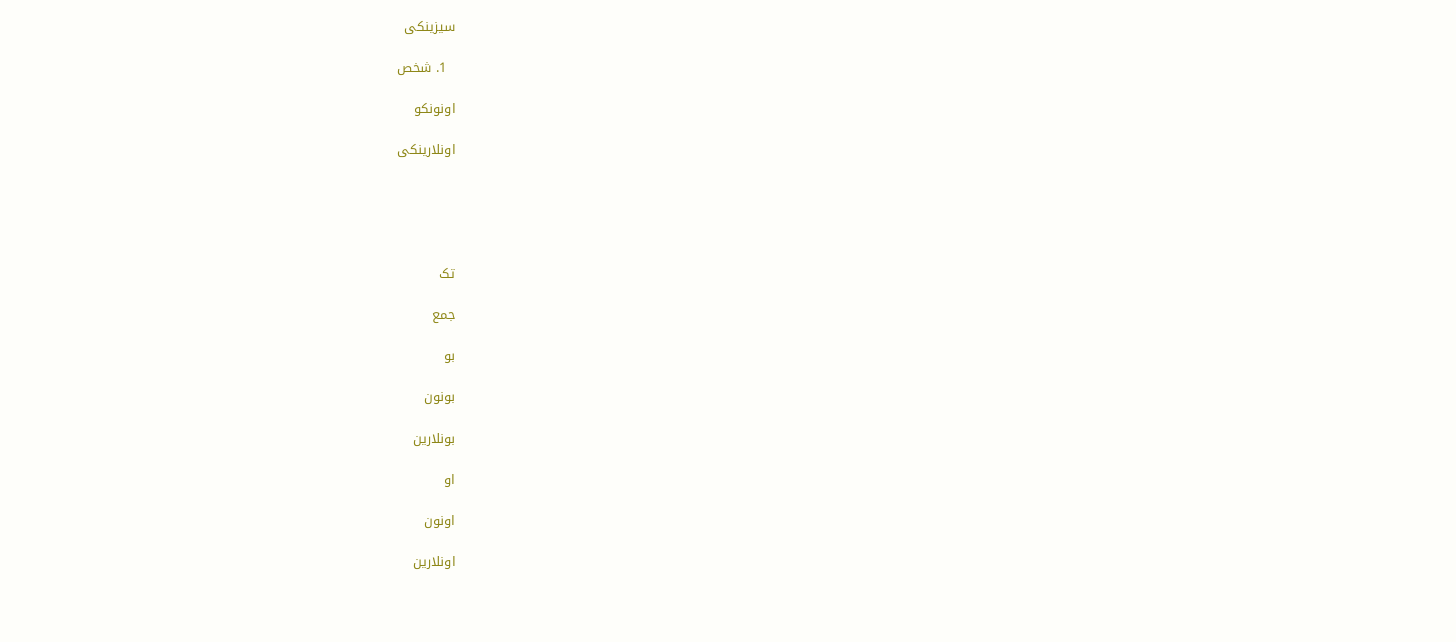سیزینکی

  1. شخص

اونونکو

اونلارینکی





تک

جمع

بو

بونون

بونلارین

او

اونون

اونلارین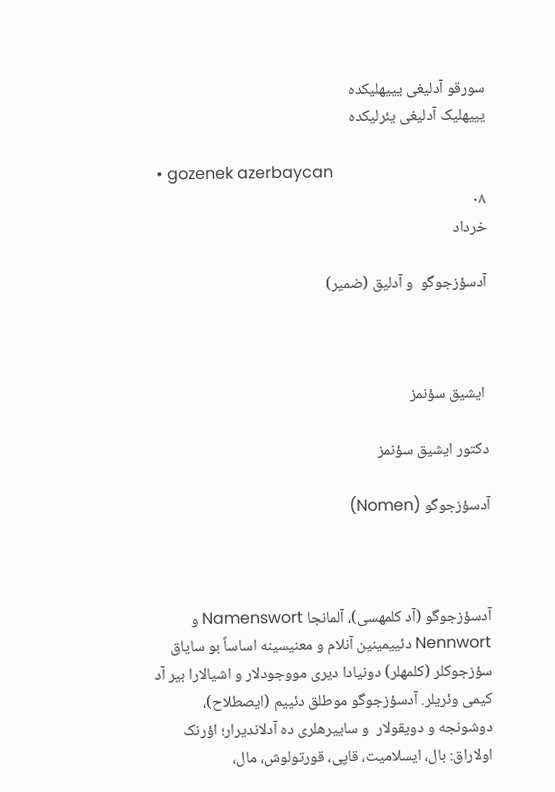سورقو آدلیغی یییهلیکده                                             یییهلیک آدلیغی یئرلیکده

  • gozenek azerbaycan
۰۸
خرداد

آدسؤزجوگو  و آدلیق (ضمیر)



 ایشیق سؤنمز

دکتور ایشیق سؤنمز

آدسؤزجوگو (Nomen)



آدسؤزجوگو (آد کلمهسی)، آلمانجا Namenswort و Nennwort دئییمینین آنلام و معنیسینه اساساً بو سایاق سؤزجوکلر (کلمهلر) دونیادا دیری مووجودلار و اشیالارا بیر آد کیمی وئریلر. آدسؤزجوگو موطلق دئییم (ایصطلاح)، دوشونجه و دویقولار  و ساییرهلری ده آدلاندیرار؛ اؤرنک اولاراق: بال، ایسلامیت، قاپی، قورتولوش، مال،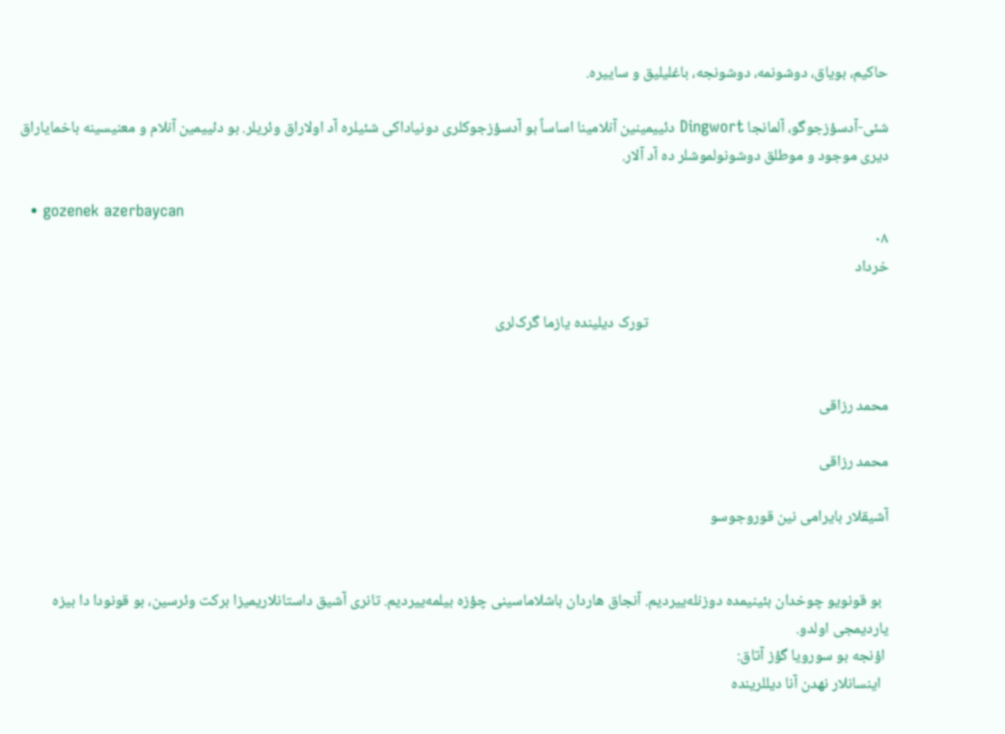حاکیم، بویاق، دوشونمه، دوشونجه، باغلیلیق و ساییره.

شئی-آدسؤزجوگو، آلمانجا Dingwort دئییمینین آنلامینا اساساً بو آدسؤزجوکلری دونیاداکی شئیلره آد اولاراق وئریلر. بو دئییمین آنلام و معنیسینه باخمایاراق دیری موجود و موطلق دوشونولموشلر ده آد آلار.

  • gozenek azerbaycan
۰۸
خرداد

                                                                    تورک دیلینده یازما گرک‌لری


محمد رزاقی

محمد رزاقی

آشیقلار بایرامی نین قوروجوسو


  بو قونویو چوخدان بئینیمده دوزنله‌ییردیم. آنجاق هاردان باشلاماسینی چؤزه بیلمه‌ییردیم. تانری آشیق داستانلاریمیزا برکت وئرسین، بو قونودا دا بیزه یاردیمجی اولدو.
 اؤنجه بو سورویا گؤز آتاق:
  اینسانلار نهدن آنا دیللرینده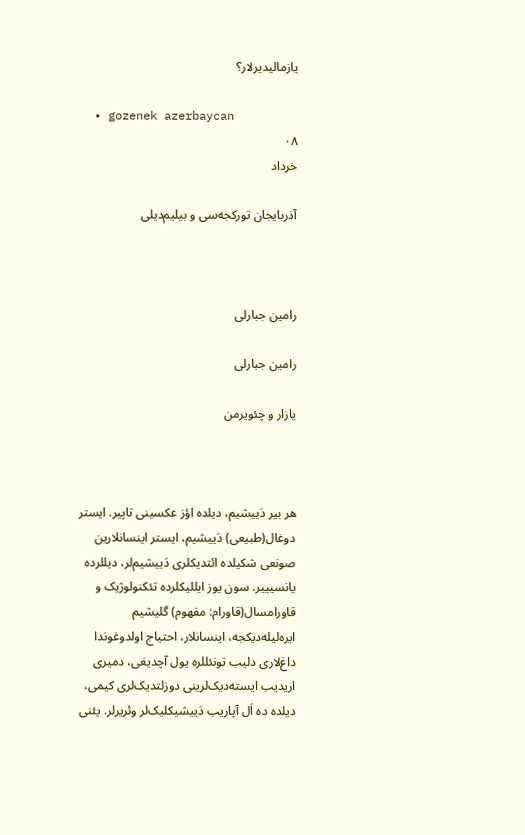یازمالیدیرلار؟

  • gozenek azerbaycan
۰۸
خرداد

آذربایجان تورکجه‌سی و بیلیم‌دیلی



رامین جبارلی

رامین جبارلی

یازار و چئویرمن



هر بیر دَییشیم، دیلده اؤز عکسینی تاپیر. ایستر دوغال(طبیعی) دَییشیم، ایستر اینسانلارین صونعی شکیلده ائتدیکلری دَییشیم‌لر، دیللرده یانسیییر. سون یوز ایللیکلرده تئکنولوژیک و قاورامسال(قاورام: مفهوم) گلیشیم ایره‌لیله‌دیکجه، اینسانلار، احتیاج اولدوغوندا داغ‌لاری دلیب تونئللره یول آچدیغی، دمیری اریدیب ایسته‌دیک‌لرینی دوزلتدیک‌لری کیمی، دیلده ده اَل آپاریب دَییشیکلیک‌لر وئریرلر. یئنی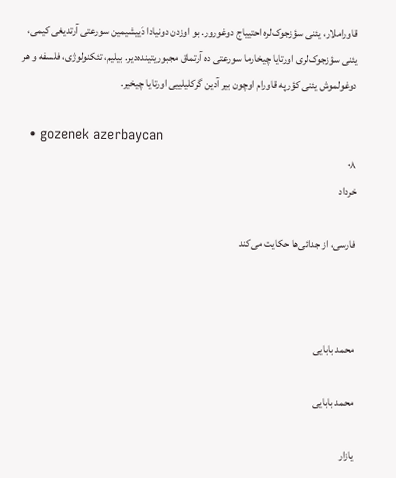قاوراملار، یئنی سؤزجوک‌لره احتییاج دوغورور. بو اوزدن دونیادا دَییشیمین سورعتی آرتدیغی کیمی، یئنی سؤزجوک‌لری اورتایا چیخارما سورعتی ده آرتماق مجبوریتینده‌دیر. بیلیم، تئکنولوژی، فلسفه و هر دوغولموش یئنی کؤرپه قاورام اوچون بیر آدین گرکلیلییی اورتایا چیخیر.

  • gozenek azerbaycan
۰۸
خرداد

فارسی، از جدائی‌ها حکایت می‌کند



محمد بابایی

محمد بابایی

یازار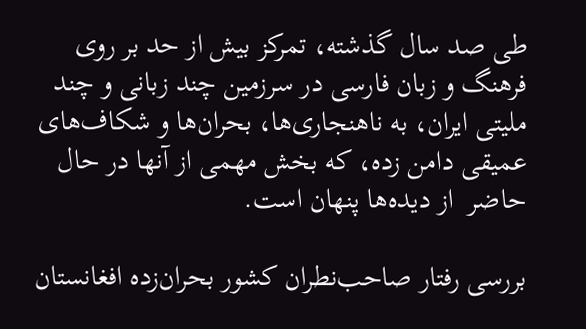طی صد سال گذشته، تمرکز بیش از حد بر روی فرهنگ و زبان فارسی در سرزمین چند زبانی و چند ملیتی ایران، به ناهنجاری‌ها، بحران‌ها و شکاف‌های عمیقی دامن زده، که بخش مهمی از آنها در حال حاضر  از دیده‌ها پنهان است.

بررسی رفتار صاحب‌نطران کشور بحران‌زده افغانستان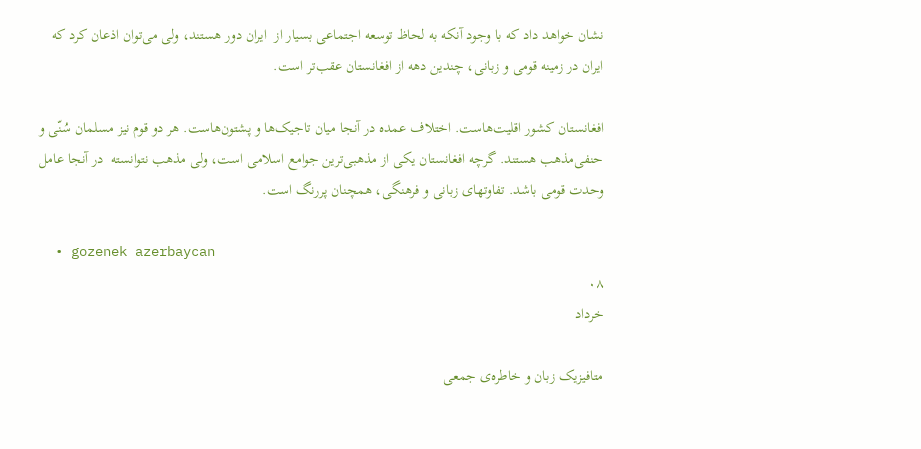نشان خواهد داد که با وجود آنکه به لحاظ توسعه اجتماعی بسیار از  ایران دور هستند، ولی می‌توان اذعان کرد که ایران در زمینه قومی و زبانی، چندین دهه از افغانستان عقب‌تر است.

افغانستان کشور اقلیت‌هاست. اختلاف عمده در آنجا میان تاجیک‌ها و پشتون‌هاست. هر دو قوم نیز مسلمان سُنّی و حنفی‌مذهب هستند. گرچه افغانستان یکی از مذهبی‌ترین جوامع اسلامی است، ولی مذهب نتوانسته  در آنجا عامل وحدت قومی باشد. تفاوتهای زبانی و فرهنگی، همچنان پررنگ است.

  • gozenek azerbaycan
۰۸
خرداد

متافیزیک زبان و خاطره‌ی جمعی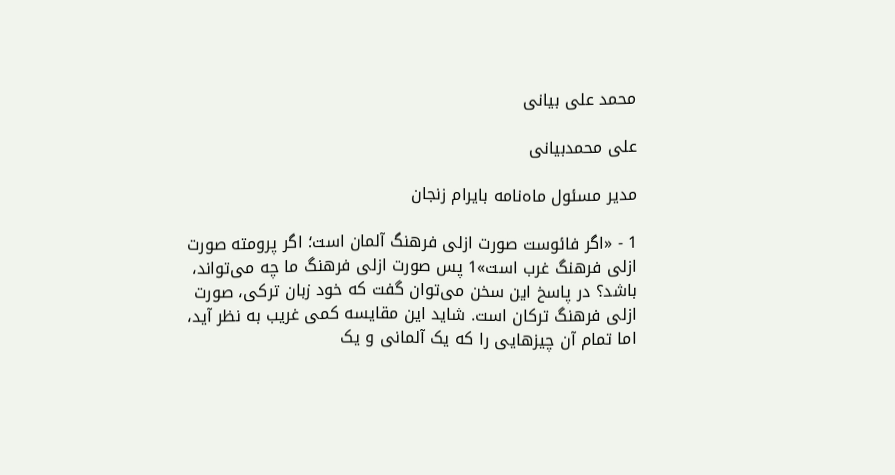محمد علی بیانی

علی محمدبیانی

مدیر مسئول ماه‌نامه بایرام زنجان

1 - «اگر فائوست صورت ازلی فرهنگ آلمان است؛ اگر پرومته صورت ازلی فرهنگ غرب است»1 پس صورت ازلی فرهنگ ما چه می‌تواند، باشد؟ در پاسخ این سخن می‌توان گفت که خود زبان ترکی، صورت ازلی فرهنگ ترکان است. شاید این مقایسه کمی غریب به نظر آید، اما تمام آن چیزهایی را که یک آلمانی و یک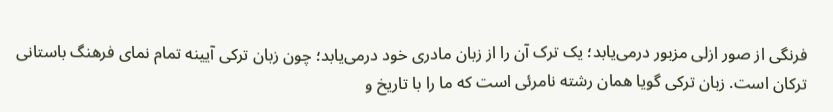فرنگی از صور ازلی مزبور درمی‌یابد؛ یک ترک آن را از زبان مادری خود درمی‌یابد؛ چون زبان ترکی آیینه تمام نمای فرهنگ باستانی ترکان است. زبان ترکی گویا همان رشته نامرئی است که ما را با تاریخ و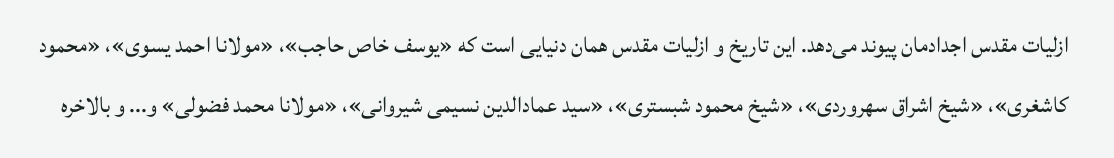ازلیات مقدس اجدادمان پیوند می‌دهد. این تاریخ و ازلیات مقدس همان دنیایی است که «یوسف خاص حاجب»، «مولانا احمد یسوی»، «محمود کاشغری»، «شیخ اشراق سهروردی»، «شیخ محمود شبستری»، «سید عمادالدین نسیمی شیروانی»، «مولانا محمد فضولی» و... و بالاخره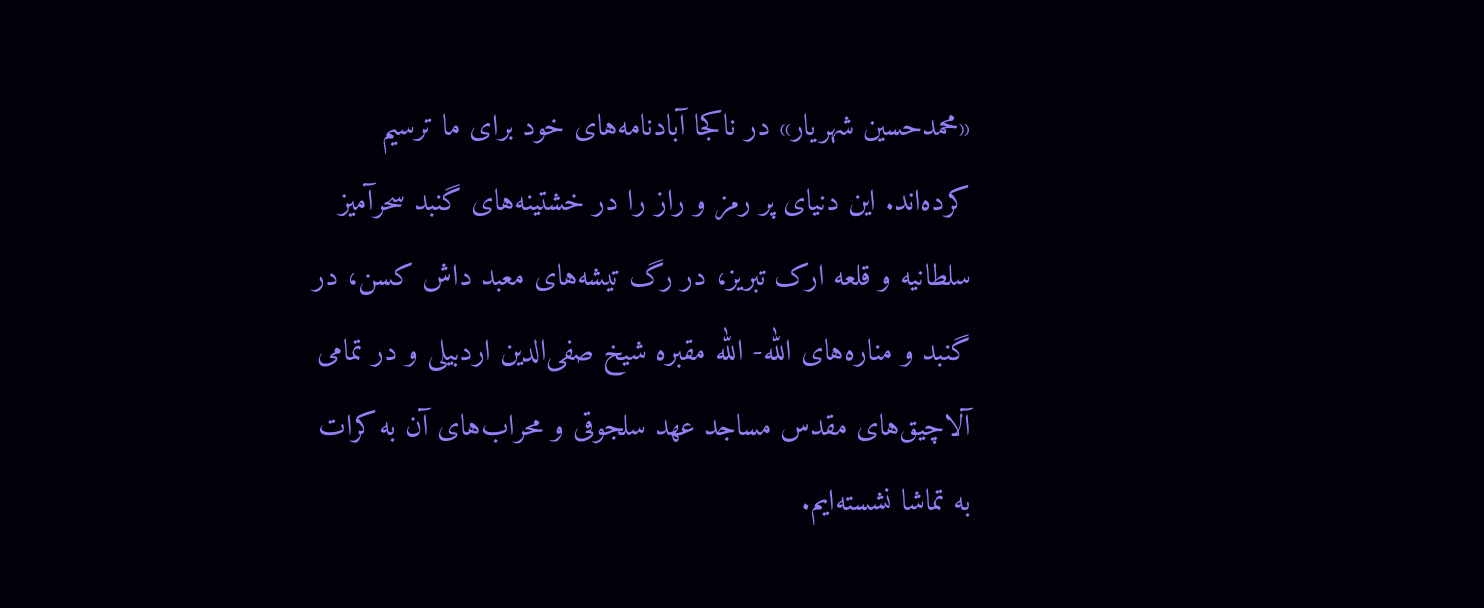«محمدحسین شهریار» در ناکجا آبادنامه‌های خود برای ما ترسیم کرده‌اند. این دنیای پر رمز و راز را در خشتینه‌های گنبد سحرآمیز سلطانیه و قلعه ارک تبریز، در رگ تیشه‌های معبد داش کسن، در گنبد و مناره‌های الله- الله مقبره شیخ صفی‌الدین اردبیلی و در تمامی آلاچیق‌های مقدس مساجد عهد سلجوقی و محراب‌های آن به کرات به تماشا نشسته‌ایم.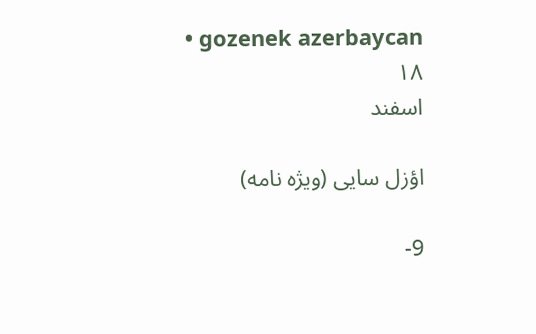• gozenek azerbaycan
۱۸
اسفند

اؤزل سایی (ویژه نامه)

9-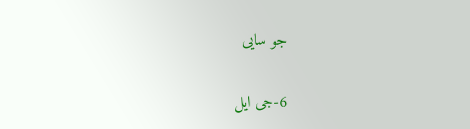جو سایی

6-جی ایل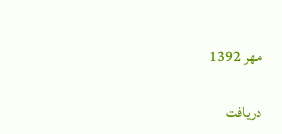مهر 1392

دریافت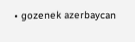• gozenek azerbaycan